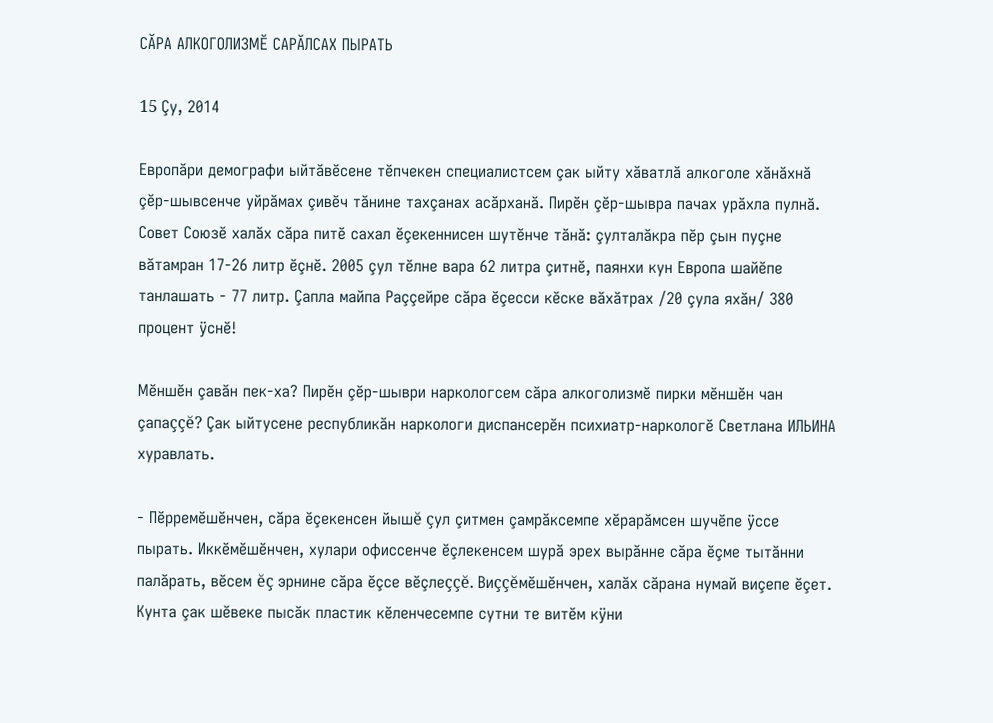СĂРА АЛКОГОЛИЗМĔ САРĂЛСАХ ПЫРАТЬ

15 Çу, 2014

Европăри демографи ыйтăвĕсене тĕпчекен специалистсем çак ыйту хăватлă алкоголе хăнăхнă çĕр-шывсенче уйрăмах çивĕч тăнине тахçанах асăрханă. Пирĕн çĕр-шывра пачах урăхла пулнă. Совет Союзĕ халăх сăра питĕ сахал ĕçекеннисен шутĕнче тăнă: çулталăкра пĕр çын пуçне вăтамран 17-26 литр ĕçнĕ. 2005 çул тĕлне вара 62 литра çитнĕ, паянхи кун Европа шайĕпе танлашать - 77 литр. Çапла майпа Раççейре сăра ĕçесси кĕске вăхăтрах /20 çула яхăн/ 380 процент ÿснĕ!

Мĕншĕн çавăн пек-ха? Пирĕн çĕр-шыври наркологсем сăра алкоголизмĕ пирки мĕншĕн чан çапаççĕ? Çак ыйтусене республикăн наркологи диспансерĕн психиатр-наркологĕ Светлана ИЛЬИНА хуравлать.

- Пĕрремĕшĕнчен, сăра ĕçекенсен йышĕ çул çитмен çамрăксемпе хĕрарăмсен шучĕпе ÿссе пырать. Иккĕмĕшĕнчен, хулари офиссенче ĕçлекенсем шурă эрех вырăнне сăра ĕçме тытăнни палăрать, вĕсем ĕç эрнине сăра ĕçсе вĕçлеççĕ. Виççĕмĕшĕнчен, халăх сăрана нумай виçепе ĕçет. Кунта çак шĕвеке пысăк пластик кĕленчесемпе сутни те витĕм кÿни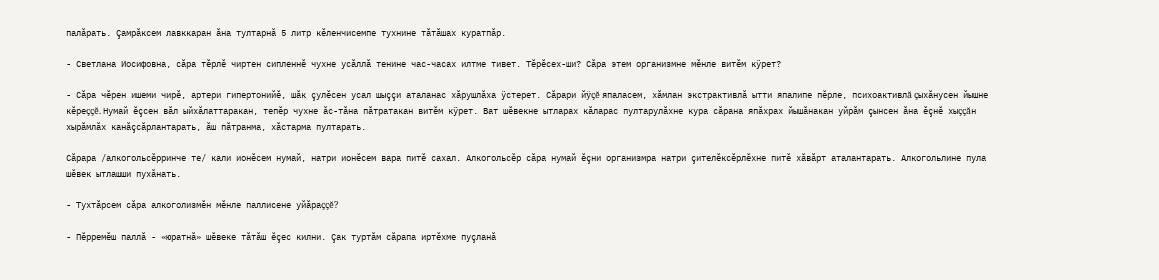палăрать. Çамрăксем лавккаран ăна тултарнă 5 литр кĕленчисемпе тухнине тăтăшах куратпăр.

- Светлана Иосифовна, сăра тĕрлĕ чиртен сипленнĕ чухне усăллă тенине час-часах илтме тивет. Тĕрĕсех-ши? Сăра этем организмне мĕнле витĕм кÿрет?

- Сăра чĕрен ишеми чирĕ, артери гипертонийĕ, шăк çулĕсен усал шыççи аталанас хăрушлăха ÿстерет. Сăрари йÿçĕ япаласем, хăмлан экстрактивлă ытти япалипе пĕрле, психоактивлă çыхăнусен йышне кĕреççĕ. Нумай ĕçсен вăл ыйхăлаттаракан, тепĕр чухне ăс-тăна пăтратакан витĕм кÿрет. Ват шĕвекне ытларах кăларас пултарулăхне кура сăрана япăхрах йышăнакан уйрăм çынсен ăна ĕçнĕ хыççăн хырăмлăх канăçсăрлантарать, ăш пăтранма, хăстарма пултарать.

Сăрара /алкогольсĕрринче те/ кали ионĕсем нумай, натри ионĕсем вара питĕ сахал. Алкогольсĕр сăра нумай ĕçни организмра натри çителĕксĕрлĕхне питĕ хăвăрт аталантарать. Алкогольлине пула шĕвек ытлашши пухăнать.

- Тухтăрсем сăра алкоголизмĕн мĕнле паллисене уйăраççĕ?

- Пĕрремĕш паллă - «юратнă» шĕвеке тăтăш ĕçес килни. Çак туртăм сăрапа иртĕхме пуçланă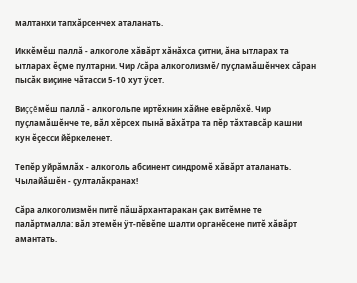малтанхи тапхăрсенчех аталанать.

Иккĕмĕш паллă - алкоголе хăвăрт хăнăхса çитни, ăна ытларах та ытларах ĕçме пултарни. Чир /сăра алкоголизмĕ/ пуçламăшĕнчех сăран пысăк виçине чăтасси 5-10 хут ÿсет.

Виççĕмĕш паллă - алкогольпе иртĕхнин хăйне евĕрлĕхĕ. Чир пуçламăшĕнче те, вăл хĕрсех пынă вăхăтра та пĕр тăхтавсăр кашни кун ĕçесси йĕркеленет.

Тепĕр уйрăмлăх - алкоголь абсинент синдромĕ хăвăрт аталанать. Чылайăшĕн - çулталăкранах!

Сăра алкоголизмĕн питĕ пăшăрхантаракан çак витĕмне те палăртмалла: вăл этемĕн ÿт-пĕвĕпе шалти органĕсене питĕ хăвăрт амантать.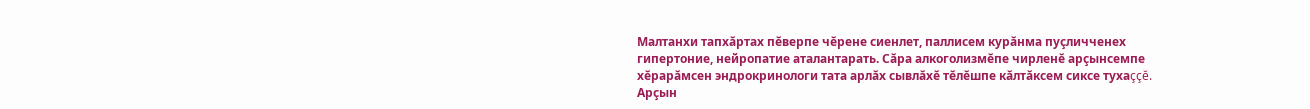Малтанхи тапхăртах пĕверпе чĕрене сиенлет, паллисем курăнма пуçличченех гипертоние, нейропатие аталантарать. Сăра алкоголизмĕпе чирленĕ арçынсемпе хĕрарăмсен эндрокринологи тата арлăх сывлăхĕ тĕлĕшпе кăлтăксем сиксе тухаççĕ. Арçын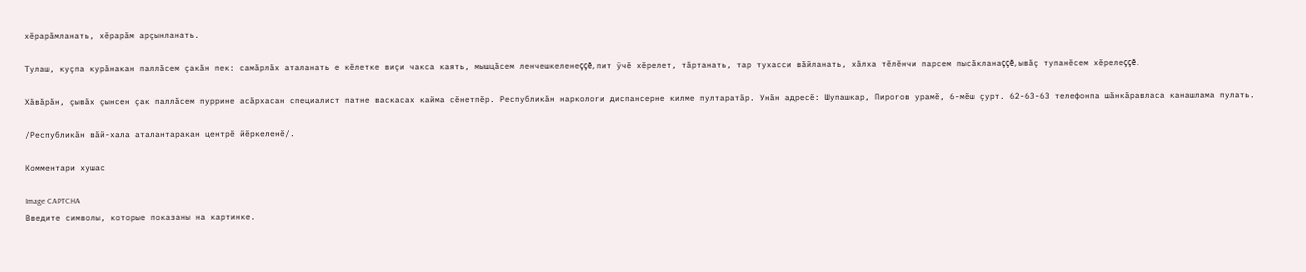хĕрарăмланать, хĕрарăм арçынланать.

Тулаш, куçпа курăнакан паллăсем çакăн пек: самăрлăх аталанать е кĕлетке виçи чакса каять, мышцăсем ленчешкеленеççĕ, пит ÿчĕ хĕрелет, тăртанать, тар тухасси вăйланать, хăлха тĕлĕнчи парсем пысăкланаççĕ, ывăç тупанĕсем хĕрелеççĕ.

Хăвăрăн, çывăх çынсен çак паллăсем пуррине асăрхасан специалист патне васкасах кайма сĕнетпĕр. Республикăн наркологи диспансерне килме пултаратăр. Унăн адресĕ: Шупашкар, Пирогов урамĕ, 6-мĕш çурт. 62-63-63 телефонпа шăнкăравласа канашлама пулать.

/Республикăн вăй-хала аталантаракан центрĕ йĕркеленĕ/.

Комментари хушас

Image CAPTCHA
Введите символы, которые показаны на картинке.